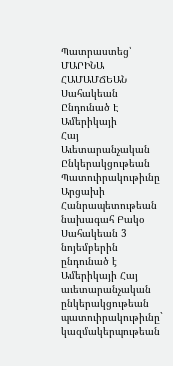Պատրաստեց՝ ՄԱՐԻՆԱ ՀԱՄԱՄՃԵԱՆ
Սահակեան Ընդունած Է Ամերիկայի
Հայ Աւետարանչական Ընկերակցութեան
Պատուիրակութիւնը
Արցախի Հանրապետութեան նախագահ Բակօ Սահակեան 3 նոյեմբերին ընդունած է Ամերիկայի Հայ աւետարանչական ընկերակցութեան պատուիրակութիւնը` կազմակերպութեան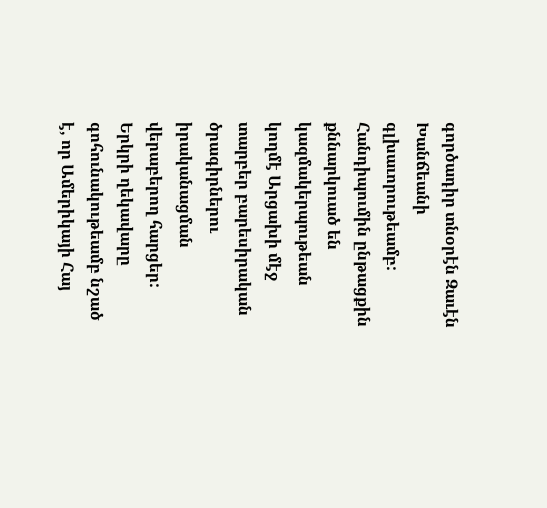գործադիր տնօրէն Զաւէն Խանճեանի գլխաւորութեամբ:
Հանդիպումին ընթացքին քննարկուած են կազմակերպութեան կողմէ Արցախի մէջ տարբեր բարեսիրական ծրագիրներու իրականացման վերաբերող հարցեր:
Երկրի ղեկավարը գոհունակութեամբ նշած է, որ Ամերիկայի Հայ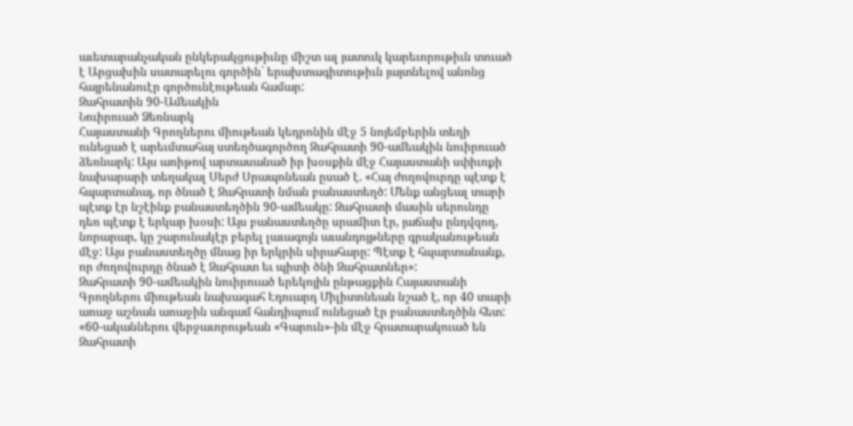աւետարանչական ընկերակցութիւնը միշտ ալ յատուկ կարեւորութիւն տուած է Արցախին սատարելու գործին` երախտագիտութիւն յայտնելով անոնց հայրենանուէր գործունէութեան համար:
Զահրատին 90-Ամեակին
Նուիրուած Ձեռնարկ
Հայաստանի Գրողներու միութեան կեդրոնին մէջ 5 նոյեմբերին տեղի ունեցած է արեւմտահայ ստեղծագործող Զահրատի 90-ամեակին նուիրուած ձեռնարկ: Այս առիթով արտասանած իր խօսքին մէջ Հայաստանի սփիւռքի նախարարի տեղակալ Սերժ Սրապոնեան ըսած է. «Հայ ժողովուրդը պէտք է հպարտանայ, որ ծնած է Զահրատի նման բանաստեղծ: Մենք անցեալ տարի պէտք էր նշէինք բանաստեղծին 90-ամեակը: Զահրատի մասին սերունդը դեռ պէտք է երկար խօսի: Այս բանաստեղծը սրամիտ էր, յաճախ ընդվզող, նորարար, կը շարունակէր բերել լաւագոյն աւանդոյթները գրականութեան մէջ: Այս բանաստեղծը մնաց իր երկրին սիրահարը: Պէտք է հպարտանանք, որ ժողովուրդը ծնած է Զահրատ եւ պիտի ծնի Զահրատներ»:
Զահրատի 90-ամեակին նուիրուած երեկոյին ընթացքին Հայաստանի Գրողներու միութեան նախագահ Էդուարդ Միլիտոնեան նշած է, որ 40 տարի առաջ աշնան առաջին անգամ հանդիպում ունեցած էր բանաստեղծին հետ: «60-ականներու վերջաւորութեան «Գարուն»-ին մէջ հրատարակուած են Զահրատի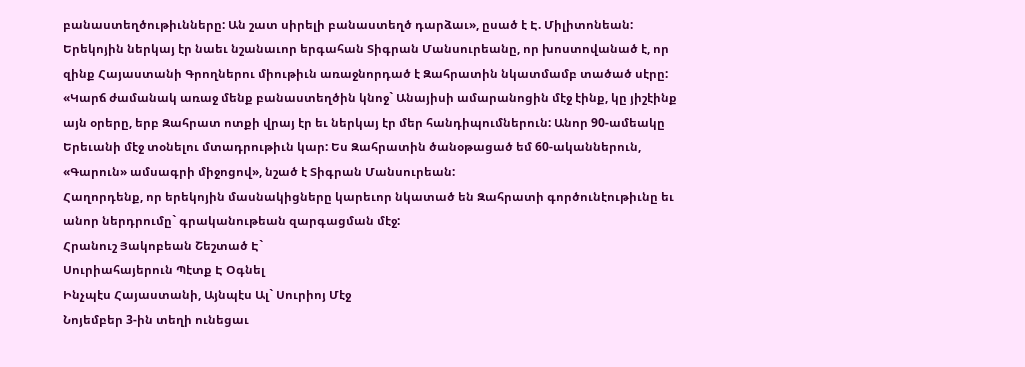բանաստեղծութիւնները: Ան շատ սիրելի բանաստեղծ դարձաւ», ըսած է Է. Միլիտոնեան:
Երեկոյին ներկայ էր նաեւ նշանաւոր երգահան Տիգրան Մանսուրեանը, որ խոստովանած է, որ զինք Հայաստանի Գրողներու միութիւն առաջնորդած է Զահրատին նկատմամբ տածած սէրը:
«Կարճ ժամանակ առաջ մենք բանաստեղծին կնոջ` Անայիսի ամարանոցին մէջ էինք, կը յիշէինք այն օրերը, երբ Զահրատ ոտքի վրայ էր եւ ներկայ էր մեր հանդիպումներուն: Անոր 90-ամեակը Երեւանի մէջ տօնելու մտադրութիւն կար: Ես Զահրատին ծանօթացած եմ 60-ականներուն, «Գարուն» ամսագրի միջոցով», նշած է Տիգրան Մանսուրեան:
Հաղորդենք, որ երեկոյին մասնակիցները կարեւոր նկատած են Զահրատի գործունէութիւնը եւ անոր ներդրումը` գրականութեան զարգացման մէջ:
Հրանուշ Յակոբեան Շեշտած Է`
Սուրիահայերուն Պէտք Է Օգնել
Ինչպէս Հայաստանի, Այնպէս Ալ` Սուրիոյ Մէջ
Նոյեմբեր 3-ին տեղի ունեցաւ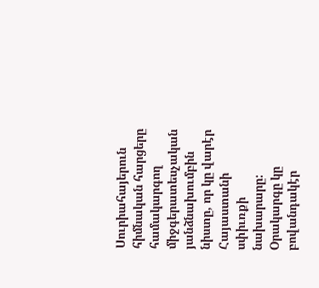Սուրիահայերուն հիմնական հարցերը համակարգող միջգերատեսչական յանձնախումբին նիստը, որ կը վարէր Հայաստանի սփիւռքի նախարարը:
Օրակարգը կը բովանդակէր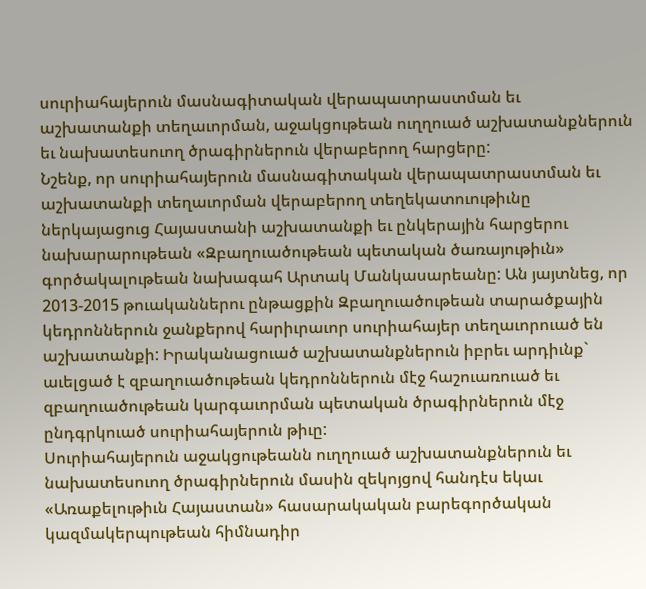սուրիահայերուն մասնագիտական վերապատրաստման եւ աշխատանքի տեղաւորման, աջակցութեան ուղղուած աշխատանքներուն եւ նախատեսուող ծրագիրներուն վերաբերող հարցերը:
Նշենք, որ սուրիահայերուն մասնագիտական վերապատրաստման եւ աշխատանքի տեղաւորման վերաբերող տեղեկատուութիւնը ներկայացուց Հայաստանի աշխատանքի եւ ընկերային հարցերու նախարարութեան «Զբաղուածութեան պետական ծառայութիւն» գործակալութեան նախագահ Արտակ Մանկասարեանը: Ան յայտնեց, որ 2013-2015 թուականներու ընթացքին Զբաղուածութեան տարածքային կեդրոններուն ջանքերով հարիւրաւոր սուրիահայեր տեղաւորուած են աշխատանքի: Իրականացուած աշխատանքներուն իբրեւ արդիւնք` աւելցած է զբաղուածութեան կեդրոններուն մէջ հաշուառուած եւ զբաղուածութեան կարգաւորման պետական ծրագիրներուն մէջ ընդգրկուած սուրիահայերուն թիւը:
Սուրիահայերուն աջակցութեանն ուղղուած աշխատանքներուն եւ նախատեսուող ծրագիրներուն մասին զեկոյցով հանդէս եկաւ «Առաքելութիւն Հայաստան» հասարակական բարեգործական կազմակերպութեան հիմնադիր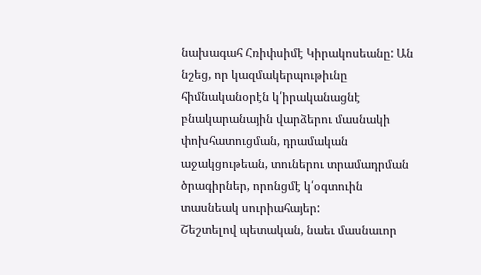նախագահ Հռիփսիմէ Կիրակոսեանը: Ան նշեց, որ կազմակերպութիւնը հիմնականօրէն կ՛իրականացնէ բնակարանային վարձերու մասնակի փոխհատուցման, դրամական աջակցութեան, տուներու տրամադրման ծրագիրներ, որոնցմէ կ՛օգտուին տասնեակ սուրիահայեր:
Շեշտելով պետական, նաեւ մասնաւոր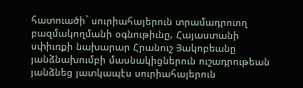հատուածի` սուրիահայերուն տրամադրուող բազմակողմանի օգնութիւնը, Հայաստանի սփիւռքի նախարար Հրանուշ Յակոբեանը յանձնախումբի մասնակիցներուն ուշադրութեան յանձնեց յատկապէս սուրիահայերուն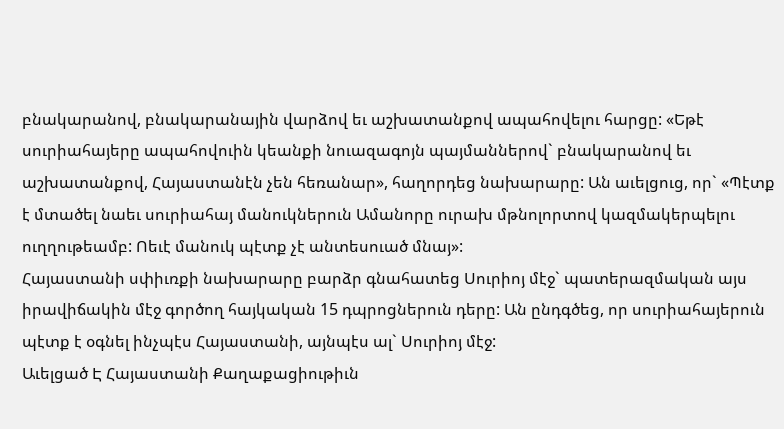բնակարանով, բնակարանային վարձով եւ աշխատանքով ապահովելու հարցը: «Եթէ սուրիահայերը ապահովուին կեանքի նուազագոյն պայմաններով` բնակարանով եւ աշխատանքով, Հայաստանէն չեն հեռանար», հաղորդեց նախարարը: Ան աւելցուց, որ` «Պէտք է մտածել նաեւ սուրիահայ մանուկներուն Ամանորը ուրախ մթնոլորտով կազմակերպելու ուղղութեամբ: Ոեւէ մանուկ պէտք չէ անտեսուած մնայ»:
Հայաստանի սփիւռքի նախարարը բարձր գնահատեց Սուրիոյ մէջ` պատերազմական այս իրավիճակին մէջ գործող հայկական 15 դպրոցներուն դերը: Ան ընդգծեց, որ սուրիահայերուն պէտք է օգնել ինչպէս Հայաստանի, այնպէս ալ` Սուրիոյ մէջ:
Աւելցած Է Հայաստանի Քաղաքացիութիւն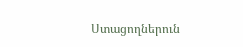Ստացողներուն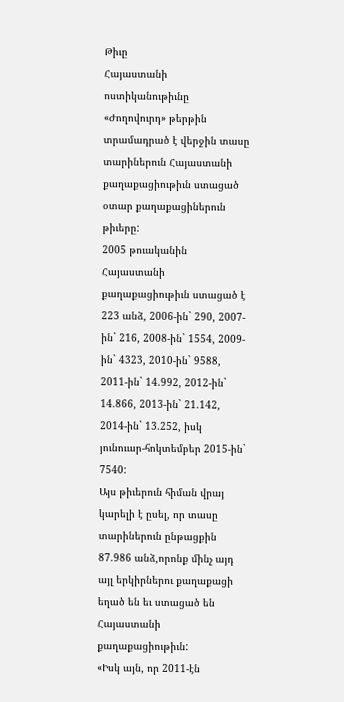Թիւը
Հայաստանի ոստիկանութիւնը «Ժողովուրդ» թերթին տրամադրած է վերջին տասը տարիներուն Հայաստանի քաղաքացիութիւն ստացած օտար քաղաքացիներուն թիւերը:
2005 թուականին Հայաստանի քաղաքացիութիւն ստացած է 223 անձ, 2006-ին` 290, 2007-ին` 216, 2008-ին` 1554, 2009-ին` 4323, 2010-ին` 9588, 2011-ին` 14.992, 2012-ին` 14.866, 2013-ին` 21.142, 2014-ին` 13.252, իսկ յունուար-հոկտեմբեր 2015-ին` 7540:
Այս թիւերուն հիման վրայ կարելի է ըսել, որ տասը տարիներուն ընթացքին 87.986 անձ,որոնք մինչ այդ այլ երկիրներու քաղաքացի եղած են եւ ստացած են Հայաստանի քաղաքացիութիւն:
«Իսկ այն, որ 2011-էն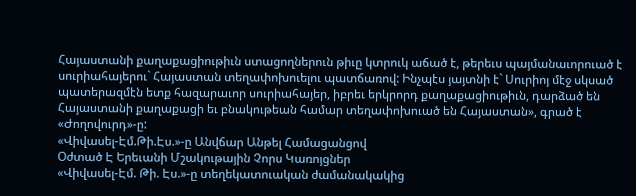Հայաստանի քաղաքացիութիւն ստացողներուն թիւը կտրուկ աճած է, թերեւս պայմանաւորուած է սուրիահայերու` Հայաստան տեղափոխուելու պատճառով: Ինչպէս յայտնի է` Սուրիոյ մէջ սկսած պատերազմէն ետք հազարաւոր սուրիահայեր, իբրեւ երկրորդ քաղաքացիութիւն, դարձած են Հայաստանի քաղաքացի եւ բնակութեան համար տեղափոխուած են Հայաստան», գրած է «Ժողովուրդ»-ը:
«Վիվասել-Էմ.Թի.Էս.»-ը Անվճար Անթել Համացանցով
Օժտած Է Երեւանի Մշակութային Չորս Կառոյցներ
«Վիվասել-Էմ. Թի. Էս.»-ը տեղեկատուական ժամանակակից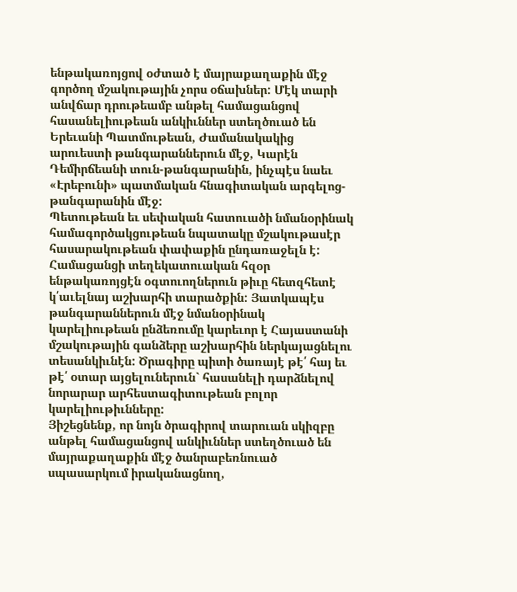ենթակառոյցով օժտած է մայրաքաղաքին մէջ գործող մշակութային չորս օճախներ: Մէկ տարի անվճար դրութեամբ անթել համացանցով հասանելիութեան անկիւններ ստեղծուած են Երեւանի Պատմութեան, Ժամանակակից արուեստի թանգարաններուն մէջ, Կարէն Դեմիրճեանի տուն-թանգարանին, ինչպէս նաեւ «Էրեբունի» պատմական հնագիտական արգելոց-թանգարանին մէջ:
Պետութեան եւ սեփական հատուածի նմանօրինակ համագործակցութեան նպատակը մշակութասէր հասարակութեան փափաքին ընդառաջելն է: Համացանցի տեղեկատուական հզօր ենթակառոյցէն օգտուողներուն թիւը հետզհետէ կ՛աւելնայ աշխարհի տարածքին: Յատկապէս թանգարաններուն մէջ նմանօրինակ կարելիութեան ընձեռումը կարեւոր է Հայաստանի մշակութային գանձերը աշխարհին ներկայացնելու տեսանկիւնէն: Ծրագիրը պիտի ծառայէ թէ՛ հայ եւ թէ՛ օտար այցելուներուն` հասանելի դարձնելով նորարար արհեստագիտութեան բոլոր կարելիութիւնները:
Յիշեցնենք, որ նոյն ծրագիրով տարուան սկիզբը անթել համացանցով անկիւններ ստեղծուած են մայրաքաղաքին մէջ ծանրաբեռնուած սպասարկում իրականացնող,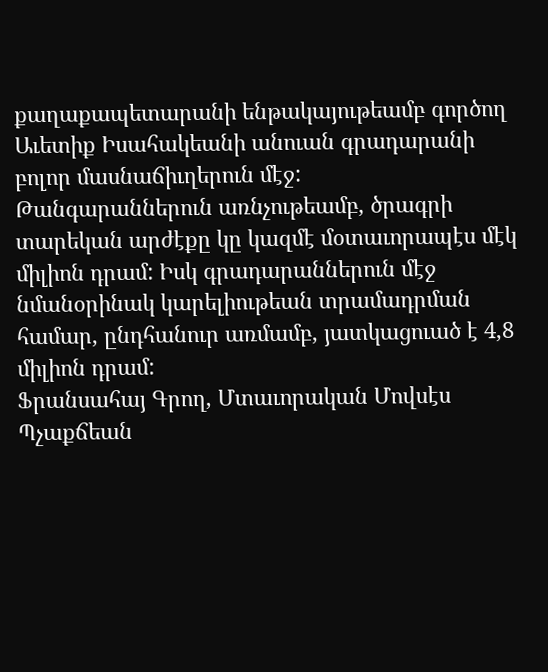քաղաքապետարանի ենթակայութեամբ գործող Աւետիք Իսահակեանի անուան գրադարանի բոլոր մասնաճիւղերուն մէջ:
Թանգարաններուն առնչութեամբ, ծրագրի տարեկան արժէքը կը կազմէ մօտաւորապէս մէկ միլիոն դրամ: Իսկ գրադարաններուն մէջ նմանօրինակ կարելիութեան տրամադրման համար, ընդհանուր առմամբ, յատկացուած է 4,8 միլիոն դրամ:
Ֆրանսահայ Գրող, Մտաւորական Մովսէս Պչաքճեան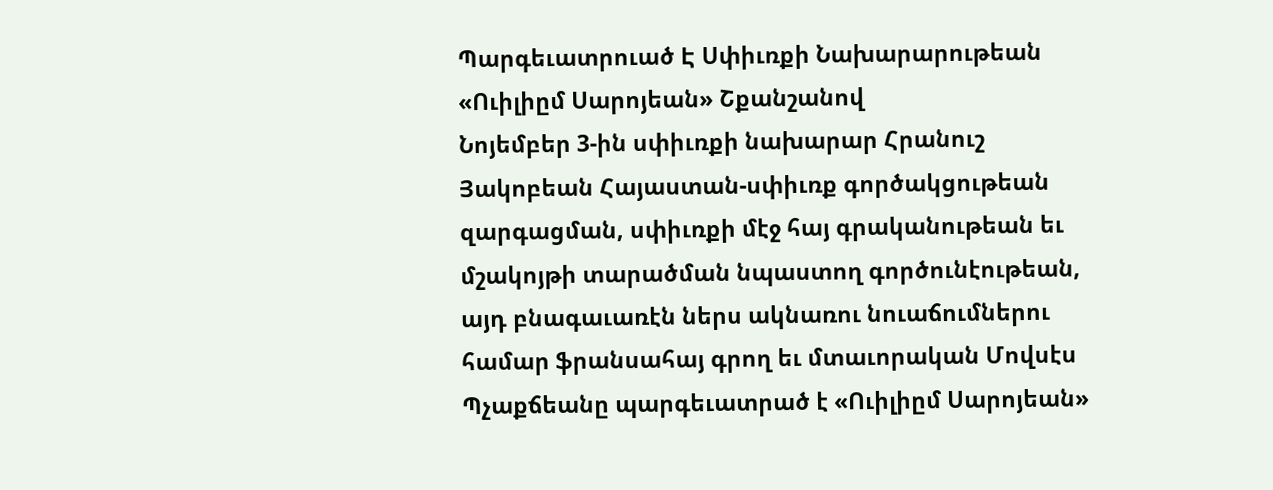Պարգեւատրուած Է Սփիւռքի Նախարարութեան
«Ուիլիըմ Սարոյեան» Շքանշանով
Նոյեմբեր 3-ին սփիւռքի նախարար Հրանուշ Յակոբեան Հայաստան-սփիւռք գործակցութեան զարգացման, սփիւռքի մէջ հայ գրականութեան եւ մշակոյթի տարածման նպաստող գործունէութեան, այդ բնագաւառէն ներս ակնառու նուաճումներու համար ֆրանսահայ գրող եւ մտաւորական Մովսէս Պչաքճեանը պարգեւատրած է «Ուիլիըմ Սարոյեան»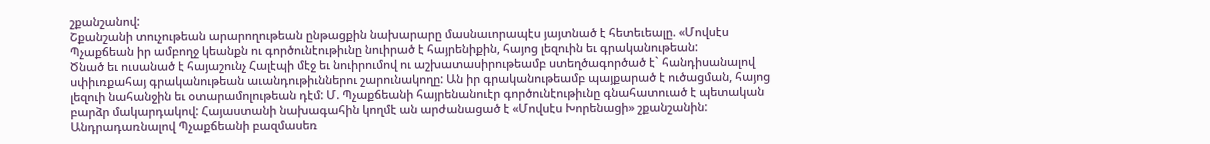շքանշանով:
Շքանշանի տուչութեան արարողութեան ընթացքին նախարարը մասնաւորապէս յայտնած է հետեւեալը. «Մովսէս Պչաքճեան իր ամբողջ կեանքն ու գործունէութիւնը նուիրած է հայրենիքին, հայոց լեզուին եւ գրականութեան:
Ծնած եւ ուսանած է հայաշունչ Հալէպի մէջ եւ նուիրումով ու աշխատասիրութեամբ ստեղծագործած է` հանդիսանալով սփիւռքահայ գրականութեան աւանդութիւններու շարունակողը: Ան իր գրականութեամբ պայքարած է ուծացման, հայոց լեզուի նահանջին եւ օտարամոլութեան դէմ: Մ. Պչաքճեանի հայրենանուէր գործունէութիւնը գնահատուած է պետական բարձր մակարդակով: Հայաստանի նախագահին կողմէ ան արժանացած է «Մովսէս Խորենացի» շքանշանին:
Անդրադառնալով Պչաքճեանի բազմասեռ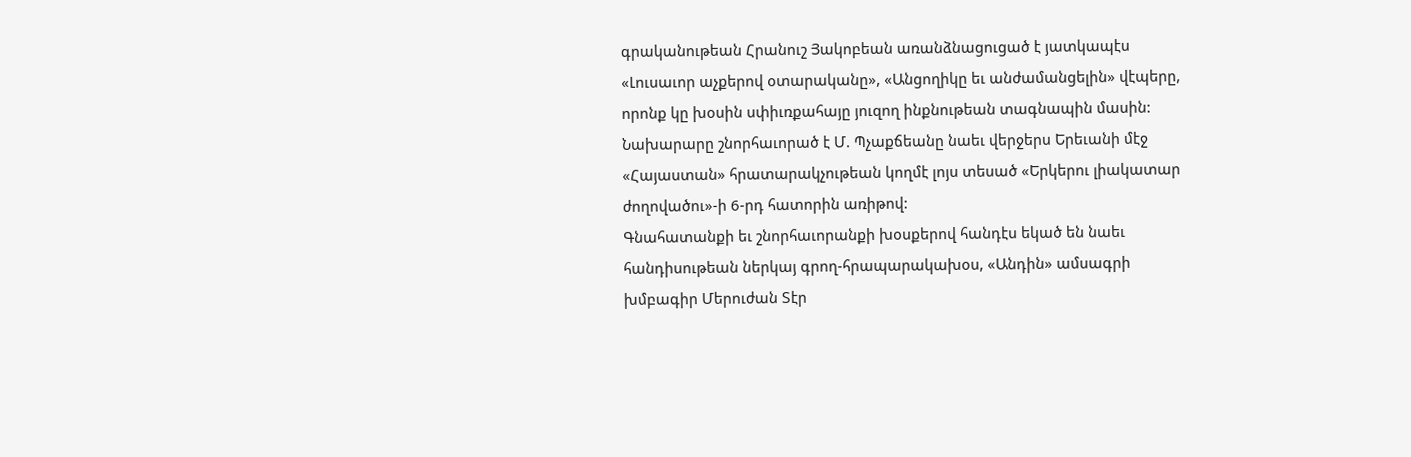գրականութեան Հրանուշ Յակոբեան առանձնացուցած է յատկապէս «Լուսաւոր աչքերով օտարականը», «Անցողիկը եւ անժամանցելին» վէպերը, որոնք կը խօսին սփիւռքահայը յուզող ինքնութեան տագնապին մասին: Նախարարը շնորհաւորած է Մ. Պչաքճեանը նաեւ վերջերս Երեւանի մէջ «Հայաստան» հրատարակչութեան կողմէ լոյս տեսած «Երկերու լիակատար ժողովածու»-ի 6-րդ հատորին առիթով:
Գնահատանքի եւ շնորհաւորանքի խօսքերով հանդէս եկած են նաեւ հանդիսութեան ներկայ գրող-հրապարակախօս, «Անդին» ամսագրի խմբագիր Մերուժան Տէր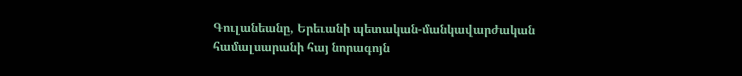Գուլանեանը, Երեւանի պետական-մանկավարժական համալսարանի հայ նորագոյն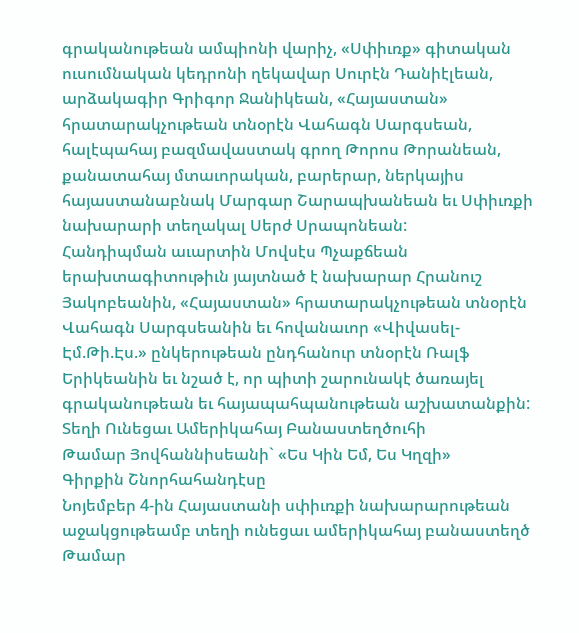գրականութեան ամպիոնի վարիչ, «Սփիւռք» գիտական ուսումնական կեդրոնի ղեկավար Սուրէն Դանիէլեան, արձակագիր Գրիգոր Ջանիկեան, «Հայաստան» հրատարակչութեան տնօրէն Վահագն Սարգսեան, հալէպահայ բազմավաստակ գրող Թորոս Թորանեան, քանատահայ մտաւորական, բարերար, ներկայիս հայաստանաբնակ Մարգար Շարապխանեան եւ Սփիւռքի նախարարի տեղակալ Սերժ Սրապոնեան:
Հանդիպման աւարտին Մովսէս Պչաքճեան երախտագիտութիւն յայտնած է նախարար Հրանուշ Յակոբեանին, «Հայաստան» հրատարակչութեան տնօրէն Վահագն Սարգսեանին եւ հովանաւոր «Վիվասել-Էմ.Թի.Էս.» ընկերութեան ընդհանուր տնօրէն Ռալֆ Երիկեանին եւ նշած է, որ պիտի շարունակէ ծառայել գրականութեան եւ հայապահպանութեան աշխատանքին:
Տեղի Ունեցաւ Ամերիկահայ Բանաստեղծուհի
Թամար Յովհաննիսեանի` «Ես Կին Եմ, Ես Կղզի»
Գիրքին Շնորհահանդէսը
Նոյեմբեր 4-ին Հայաստանի սփիւռքի նախարարութեան աջակցութեամբ տեղի ունեցաւ ամերիկահայ բանաստեղծ Թամար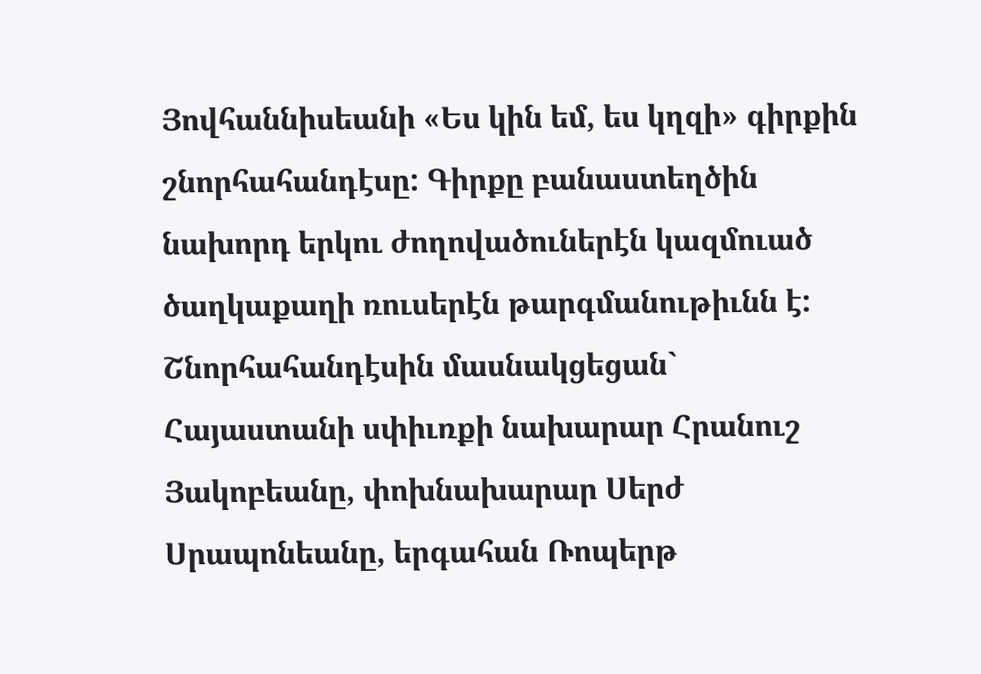Յովհաննիսեանի «Ես կին եմ, ես կղզի» գիրքին շնորհահանդէսը: Գիրքը բանաստեղծին նախորդ երկու ժողովածուներէն կազմուած ծաղկաքաղի ռուսերէն թարգմանութիւնն է: Շնորհահանդէսին մասնակցեցան` Հայաստանի սփիւռքի նախարար Հրանուշ Յակոբեանը, փոխնախարար Սերժ Սրապոնեանը, երգահան Ռոպերթ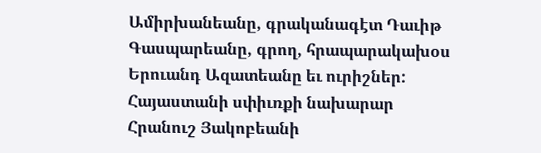Ամիրխանեանը, գրականագէտ Դաւիթ Գասպարեանը, գրող, հրապարակախօս Երուանդ Ազատեանը եւ ուրիշներ:
Հայաստանի սփիւռքի նախարար Հրանուշ Յակոբեանի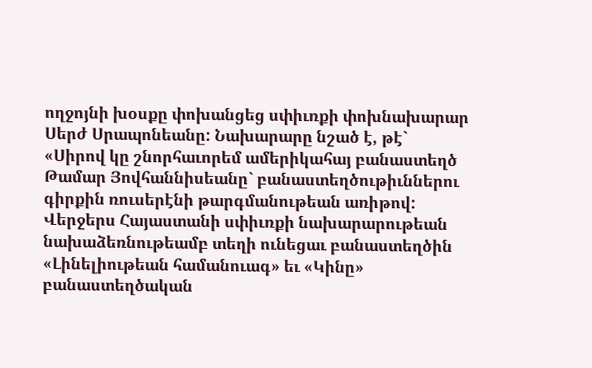ողջոյնի խօսքը փոխանցեց սփիւռքի փոխնախարար Սերժ Սրապոնեանը: Նախարարը նշած է, թէ` «Սիրով կը շնորհաւորեմ ամերիկահայ բանաստեղծ Թամար Յովհաննիսեանը` բանաստեղծութիւններու գիրքին ռուսերէնի թարգմանութեան առիթով: Վերջերս Հայաստանի սփիւռքի նախարարութեան նախաձեռնութեամբ տեղի ունեցաւ բանաստեղծին «Լինելիութեան համանուագ» եւ «Կինը» բանաստեղծական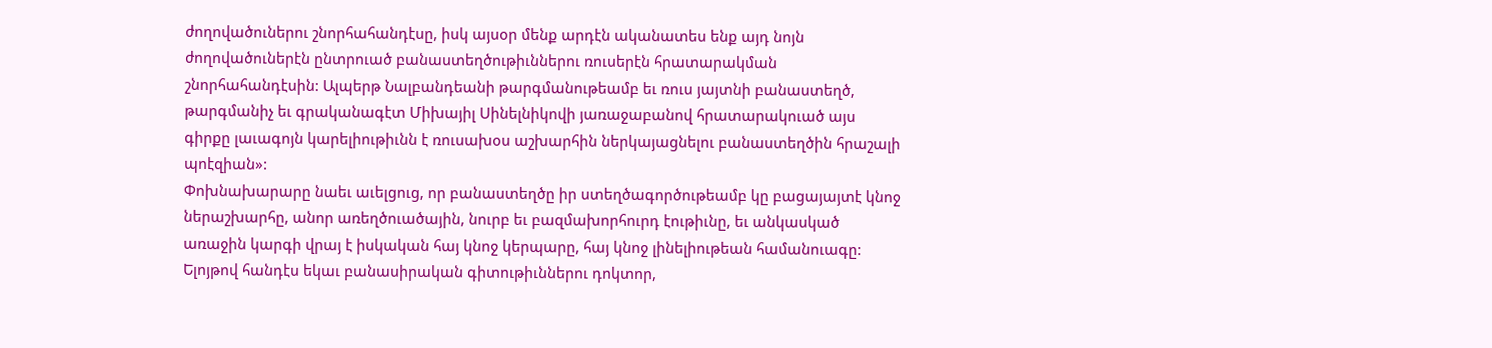ժողովածուներու շնորհահանդէսը, իսկ այսօր մենք արդէն ականատես ենք այդ նոյն ժողովածուներէն ընտրուած բանաստեղծութիւններու ռուսերէն հրատարակման շնորհահանդէսին: Ալպերթ Նալբանդեանի թարգմանութեամբ եւ ռուս յայտնի բանաստեղծ, թարգմանիչ եւ գրականագէտ Միխայիլ Սինելնիկովի յառաջաբանով հրատարակուած այս գիրքը լաւագոյն կարելիութիւնն է ռուսախօս աշխարհին ներկայացնելու բանաստեղծին հրաշալի պոէզիան»:
Փոխնախարարը նաեւ աւելցուց, որ բանաստեղծը իր ստեղծագործութեամբ կը բացայայտէ կնոջ ներաշխարհը, անոր առեղծուածային, նուրբ եւ բազմախորհուրդ էութիւնը, եւ անկասկած առաջին կարգի վրայ է իսկական հայ կնոջ կերպարը, հայ կնոջ լինելիութեան համանուագը:
Ելոյթով հանդէս եկաւ բանասիրական գիտութիւններու դոկտոր,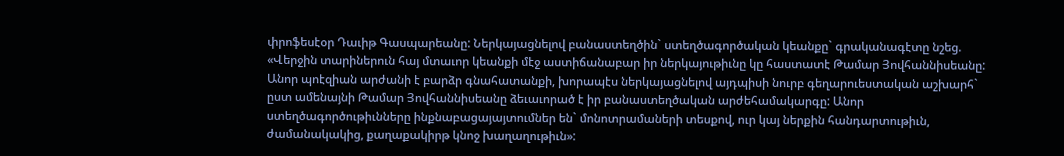փրոֆեսէօր Դաւիթ Գասպարեանը: Ներկայացնելով բանաստեղծին` ստեղծագործական կեանքը` գրականագէտը նշեց. «Վերջին տարիներուն հայ մտաւոր կեանքի մէջ աստիճանաբար իր ներկայութիւնը կը հաստատէ Թամար Յովհաննիսեանը: Անոր պոէզիան արժանի է բարձր գնահատանքի, խորապէս ներկայացնելով այդպիսի նուրբ գեղարուեստական աշխարհ` ըստ ամենայնի Թամար Յովհաննիսեանը ձեւաւորած է իր բանաստեղծական արժեհամակարգը: Անոր ստեղծագործութիւնները ինքնաբացայայտումներ են` մոնոտրամաների տեսքով, ուր կայ ներքին հանդարտութիւն, ժամանակակից, քաղաքակիրթ կնոջ խաղաղութիւն»: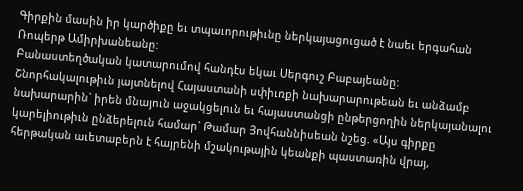Գիրքին մասին իր կարծիքը եւ տպաւորութիւնը ներկայացուցած է նաեւ երգահան Ռոպերթ Ամիրխանեանը:
Բանաստեղծական կատարումով հանդէս եկաւ Սերգուշ Բաբայեանը:
Շնորհակալութիւն յայտնելով Հայաստանի սփիւռքի նախարարութեան եւ անձամբ նախարարին` իրեն մնայուն աջակցելուն եւ հայաստանցի ընթերցողին ներկայանալու կարելիութիւն ընձերելուն համար` Թամար Յովհաննիսեան նշեց. «Այս գիրքը հերթական աւետաբերն է հայրենի մշակութային կեանքի պաստառին վրայ,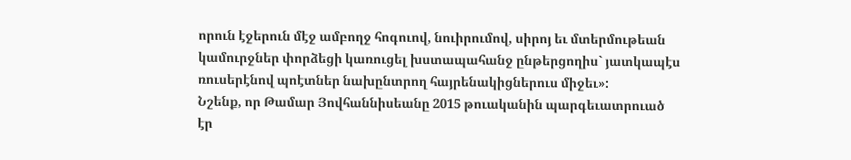որուն էջերուն մէջ ամբողջ հոգուով, նուիրումով, սիրոյ եւ մտերմութեան կամուրջներ փորձեցի կառուցել խստապահանջ ընթերցողիս` յատկապէս ռուսերէնով պոէտներ նախընտրող հայրենակիցներուս միջեւ»:
Նշենք, որ Թամար Յովհաննիսեանը 2015 թուականին պարգեւատրուած էր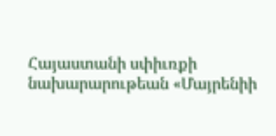Հայաստանի սփիւռքի նախարարութեան «Մայրենիի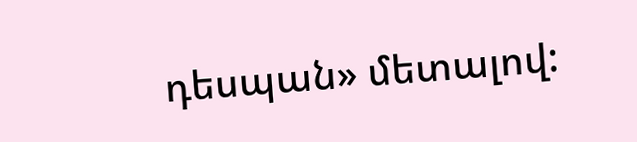դեսպան» մետալով: